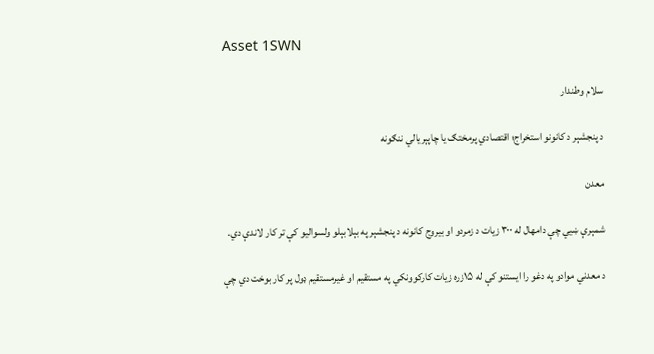Asset 1SWN

سلام وطندار

د پنجشېر د کانونو استخراج؛ اقتصادي پرمختګ یا چاپېریالي ننګونه

معدن

شمېرې ښیي چې دامهال له ۳۰۰ زیات د زمردو او بیروج کانونه د پنجشېر په بېلابېلو ولسوالیو کې تر کار لاندې دي.

د معدني موادو په دغو را ایستنو کې له ۱۵زره زیات کارکوونکي په مستقیم او غیرمستقیم ډول پر کار بوخت دي چې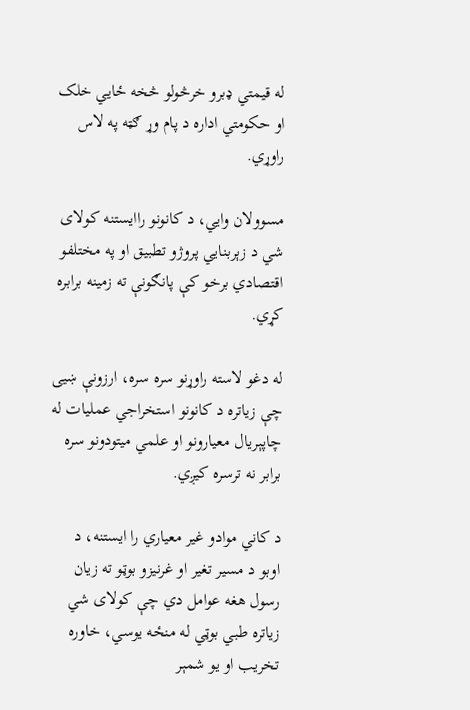له قیمتي ډبرو خرڅولو څخه ځايي خلک او حکومتي اداره د پام وړ ګټه په لاس راوړي.

مسوولان وايي، د کانونو راایستنه کولای شي د زېربنايي پروژو تطبیق او په مختلفو اقتصادي برخو کې پانګونې ته زمینه برابره کړي.

له دغو لاسته راوړنو سره سره، ارزونې ښيی چې زیاتره د کانونو استخراجي عملیات له چاپېریال معیارونو او علمي میتودونو سره برابر نه ترسره کیږي.

د کاني موادو غیر معیاري را ایستنه، د اوبو د مسیر تغیر او غرنیزو بوټو ته زیان رسول هغه عوامل دي چې کولای شي زیاتره طبي بوټي له منځه یوسي، خاوره تخریب او یو شمېر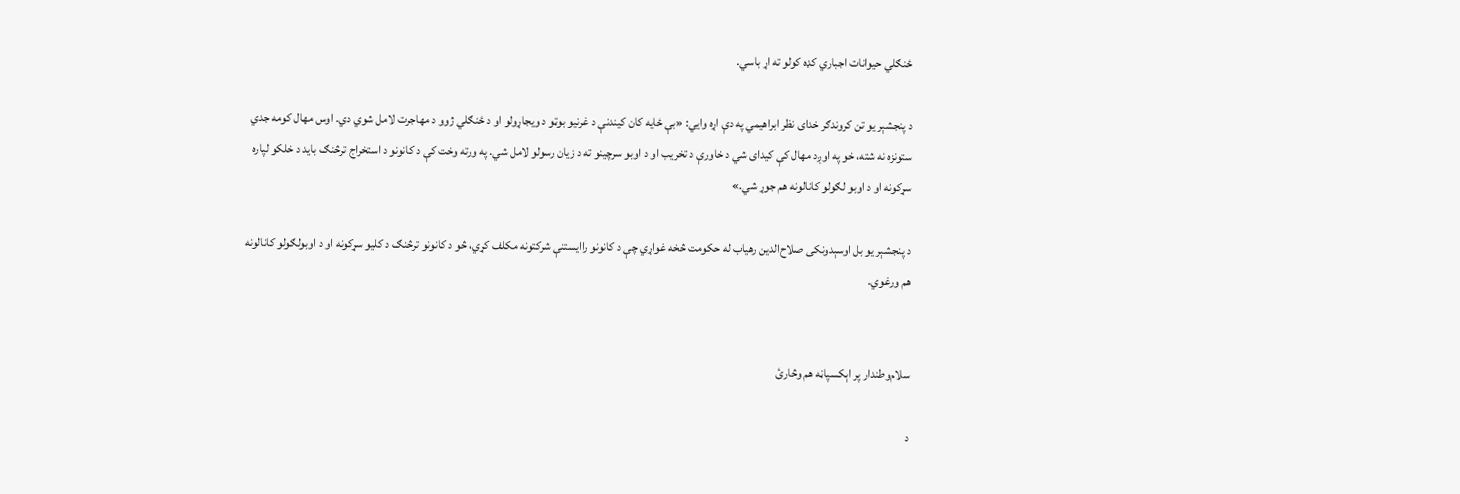ځنګلي حیوانات اجباري کډه کولو ته اړ باسي.

د پنجشېر یو تن کروندګر خدای نظر ابراهیمي په دې اړه وايي: «بې ځایه کان کیندنې د غرنیو بوټو د ویجاړولو او د ځنګلي ژوو د مهاجرت لامل شوي دي. اوس مهال کومه جدي ستونزه نه شته، خو په اوږد مهال کې کیدای شي د خاورې د تخریب او د اوبو سرچینو ته د زیان رسولو لامل شي. په ورته وخت کې د کانونو د استخراج ترڅنګ باید د خلکو لپاره سړکونه او د اوبو لګولو کانالونه هم جوړ شي.»

د پنجشېر یو بل اوسېدونکی صلاح‌الدین رهیاب له حکومت څخه غواړي چې د کانونو راایستنې شرکتونه مکلف کړي، څو د کانونو ترڅنګ د کلیو سړکونه او د اوبولګولو کانالونه هم ورغوي.


سلام‌وطندار پر اېکسپاڼه هم وڅارئ

د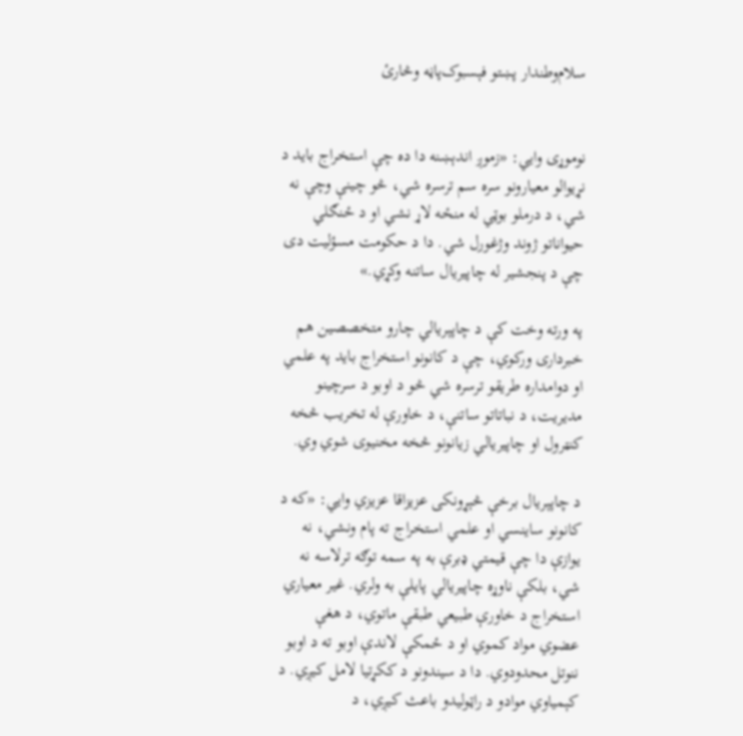سلام‌وطندار پښتو فېسبوک‌پاڼه وڅارئ


نوموړی وايي: «زموږ اندېښنه دا ده چې استخراج باید د نړیوالو معیارونو سره سم ترسره شي، څو چینې وچې نه شي، د درملو بوټي له منځه لاړ نشي او د ځنګلي حیواناتو ژوند وژغورل شي. دا د حکومت مسؤلیت دی چې د پنجشیر له چاپیریال ساتنه وکړي.»

په ورته وخت کې د چاپېریالي چارو متخصصین هم خبرداری ورکوي، چې د کانونو استخراج باید په علمي او دوامداره طریقو ترسره شي څو د اوبو د سرچینو مدیریت، د نباتاتو ساتنې، د خاورې له تخریب څخه کنټرول او چاپیریالي زیانونو څخه مخنیوی شوي وي.

د چاپېریال برخې څېړونکی عزیزاقا عزیزي وايي: «که د کانونو ساینسي او علمي استخراج ته پام ونشي، نه یوازې دا چې قیمتي ډبرې به په سمه توګه ترلاسه نه شي، بلکې ناوړه چاپیریالي پایلې به ولري. غیر معیاري استخراج د خاورې طبیعي طبقې ماتوي، د هغې عضوي مواد کموي او د ځمکې لاندې اوبو ته د اوبو ننوتل محدودوي. دا د سیندونو د ککړتیا لامل کیږي. د کېمیاوي موادو د راټولیدو باعث کیږي، د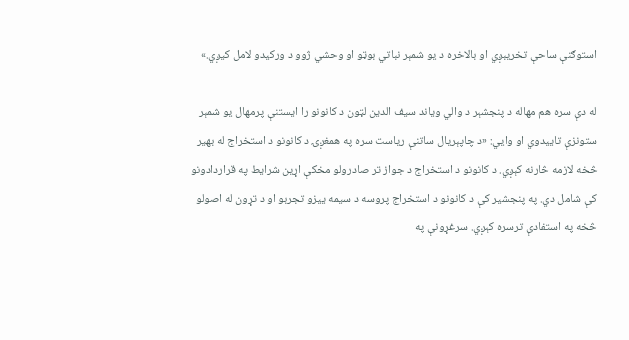استوګنې ساحې تخریبږي او بالاخره د یو شمېر نباتي بوټو او وحشي ژوو د ورکیدو لامل کیږي.»

له دې سره هم مهاله د پنجشېر د والي ویاند سیف الدین لټون د کانونو را ایستنې پرمهال یو شمېر ستونزې تاییدوي او وايي: «د چاپېریال ساتنې ریاست سره په همغږۍ د کانونو د استخراج له بهیر څخه لازمه څارنه کېږي. د کانونو د استخراج د جواز تر صادرولو مخکې اړین شرایط په قراردادونو کې شامل دي. په پنجشیر کې د کانونو د استخراج پروسه د سیمه ییزو تجربو او د تړون له اصولو څخه په استفادې ترسره کېږي. سرغړونې په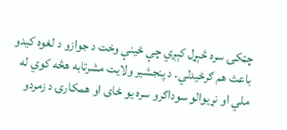چټکۍ سره څېړل کېږي چې ځینې وخت د جوازو د لغوه کیدو باعث هم ګرځیدلي. د پنجشیر ولایت مشرتابه هڅه کوي له ملي او نړیوالو سوداګرو سره یو ځای او همکارۍ د زمردو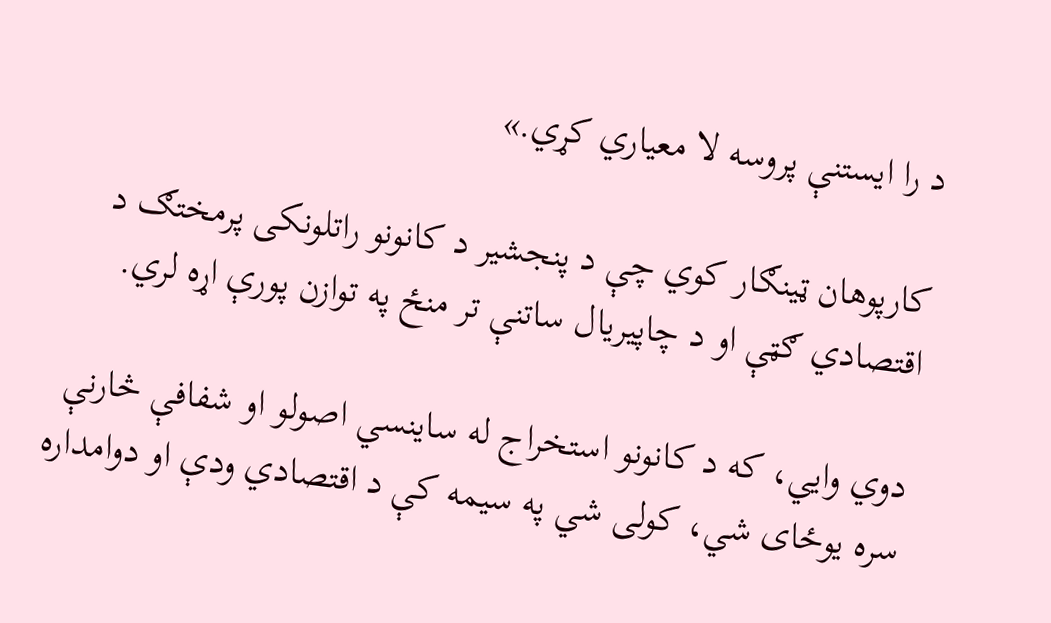د را ایستنې پروسه لا معیاري کړي.»

کارپوهان ټینګار کوي چې د پنجشیر د کانونو راتلونکی پرمختګ د اقتصادي ګټې او د چاپیریال ساتنې تر منځ په توازن پورې اړه لري.

دوي وايي، که د کانونو استخراج له ساینسي اصولو او شفافې څارنې سره یوځای شي، کولی شي په سیمه کې د اقتصادي ودې او دوامداره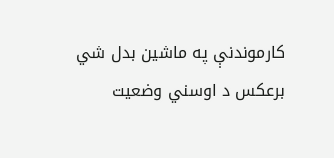کارموندنې په ماشین بدل شي برعکس د اوسني وضعیت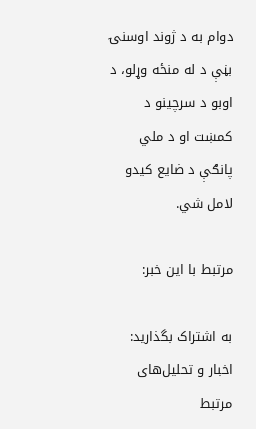دوام به د ژوند اوسنۍ بڼې د له منځه وړلو، د اوبو د سرچینو د کمښت او د ملي پانګې د ضایع کیدو لامل شي.

مرتبط با این خبر:

به اشتراک بگذارید:
اخبار و تحلیل‌های مرتبط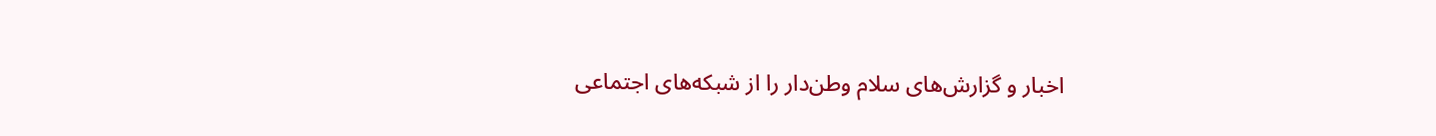اخبار و گزارش‌های سلام وطن‌دار را از شبکه‌های اجتماعی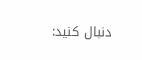دنبال کنید: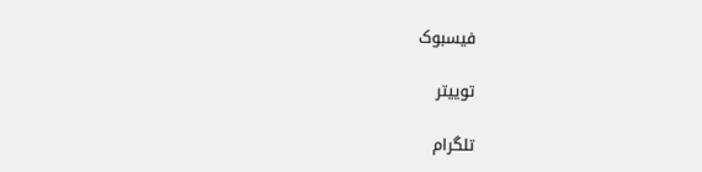فیسبوک

توییتر

تلگرام